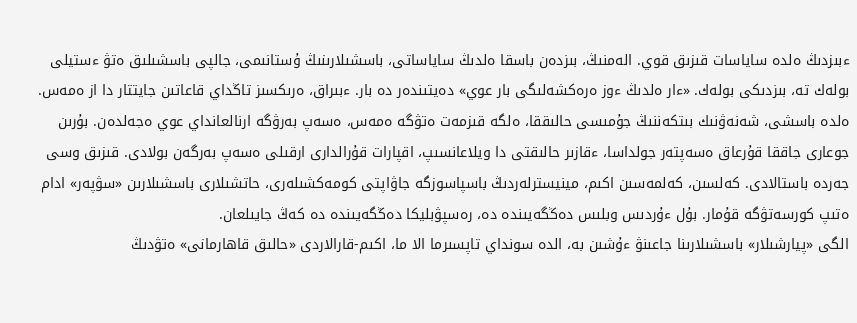ءبىزدىڭ ەلدە ساياسات قىزىق قوي. الەمنىڭ، بىزدەن باسقا ەلدىڭ ساياساتى، باسشىلارىنىڭ ۇستانىمى، جالپى باسشىلىق ەتۋ ءستيلى بولەك تە، بىزدىكى بولەك. «ءار ەلدىڭ ءوز ەرەكشەلىگى بار عوي» دەيتىندەر دە بار. ءبىراق، ەرىكسىز تاڭداي قاعاتىن جايتتار دا از ەمەس.
ەلدە باسشى، شەنەۋنىك بىتكەننىڭ جۇمىسى حالىققا، ەلگە قىزمەت ەتۋگە ەمەس، ەسەپ بەرۋگە ارنالعانداي عوي ەجەلدەن. بۇرىن جوعارى جاققا قۇرعاق ەسەپتەر جولداسا، ءقازىر حالىقتى دا ويلاعانسىپ، اقپارات قۇرالدارى ارقىلى ەسەپ بەرگەن بولادى. قىزىق وسى جەردە باستالادى. كەلسىن، كەلمەسىن اكىم، مينيسترلەردىڭ باسپاسوزگە جاۋاپتى كومەكشىلەرى، حاتشىلارى باسشىلارىن «سۋپەر» ادام ەتىپ كورسەتۋگە قۇمار. بۇل ءۇردىس وبلىس دەڭگەيىندە دە، رەسپۋبليكا دەڭگەيىندە دە كەڭ جايىلعان.
الگى «پيارشىلار» باسشىلارىنا جاعىنۋ ءۇشىن بە، الدە سونداي تاپسىرما الا ما، اكىم-قارالاردى «حالىق قاھارمانى» ەتۋدىڭ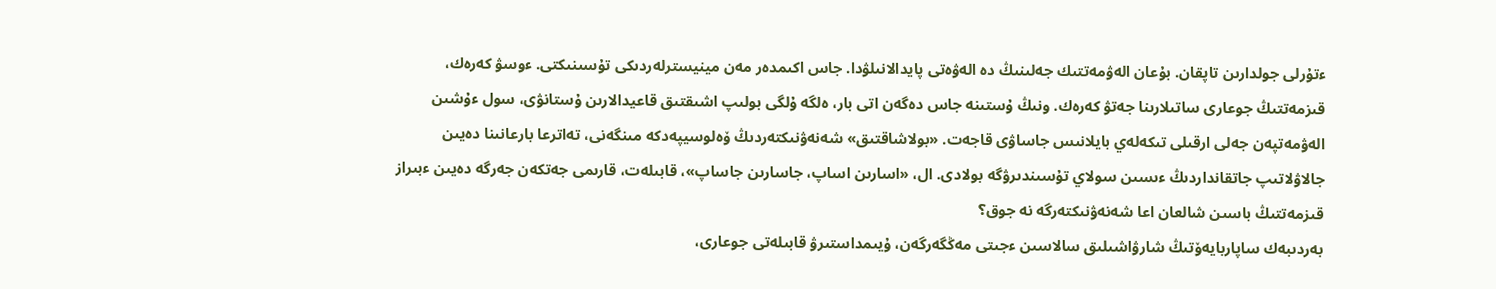ءتۇرلى جولدارىن تاپقان. بۇعان الەۋمەتتىك جەلىنىڭ دە الەۋەتى پايدالانىلۋدا. جاس اكىمدەر مەن مينيسترلەردىكى تۇسىنىكتى. ءوسۋ كەرەك، قىزمەتتىڭ جوعارى ساتىلارىنا جەتۋ كەرەك. ونىڭ ۇستىنە جاس دەگەن اتى بار، ەلگە ۇلگى بولىپ اشىقتىق قاعيدالارىن ۇستانۋى، سول ءۇشىن الەۋمەتپەن جەلى ارقىلى تىكەلەي بايلانىس جاساۋى قاجەت. «بولاشاقتىق» شەنەۋنىكتەردىڭ ۆەلوسيپەدكە مىنگەنى، تەاترعا بارعانىنا دەيىن جالاۋلاتىپ جاتقانداردىڭ ءىسىن سولاي تۇسىندىرۋگە بولادى. ال، «اسارىن اساپ، جاسارىن جاساپ»، قابىلەت، قارىمى جەتكەن جەرگە دەيىن ءبىراز قىزمەتتىڭ باسىن شالعان اعا شەنەۋنىكتەرگە نە جوق؟
بەردىبەك ساپاربايەۆتىڭ شارۋاشىلىق سالاسىن ءجىتى مەڭگەرگەن، ۇيىمداستىرۋ قابىلەتى جوعارى،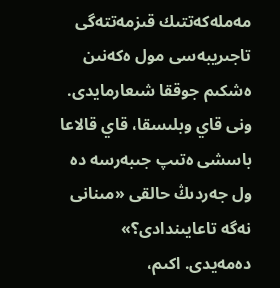مەملەكەتتىك قىزمەتتەگى تاجىريبەسى مول ەكەنىن ەشكىم جوققا شىعارمايدى. ونى قاي وبلىسقا، قاي قالاعا باسشى ەتىپ جىبەرسە دە ول جەردىڭ حالقى «مىنانى نەگە تاعايىندادى؟» دەمەيدى. اكىم،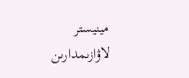مينيستر لاۋازىمدارىن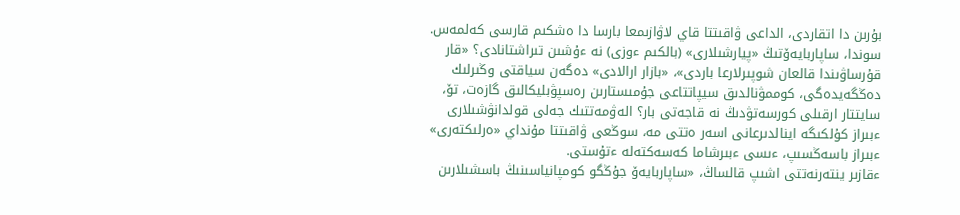بۇرىن دا اتقاردى، الداعى ۋاقىتتا قاي لاۋازىمعا بارسا دا ەشكىم قارسى كەلمەس. سوندا، ساپاربايەۆتىڭ «پيارشىلارى» (بالكىم ءوزى) نە ءۇشىن تىراشتانادى؟ «قار قۇرساۋىندا قالعان شوپىرلارعا باردى»، «بازار ارالادى» دەگەن سياقتى وڭىرلىك دەڭگەيدەگى، كوممۋنالدىق سيپاتتاعى جۇمىستارىن رەسپۋبليكالىق گازەت، تۆ، سايتتار ارقىلى كورسەتۋدىڭ نە قاجەتى بار؟ الەۋمەتتىك جەلى قولدانۋشىلارى ءبىراز كۇلكىگە اينالدىرعانى اسەر ەتتى مە، سوڭعى ۋاقىتتا مۇنداي «ەرلىكتەرى» ءبىراز باسەڭسىپ، ءىسى ءبىرشاما كەسەكتەلە ءتۇستى.
ءقازىر ينتەرنەتتى اشىپ قالساڭ، «ساپاربايەۆ جۇڭگو كومپانياسىنىڭ باسشىلارىن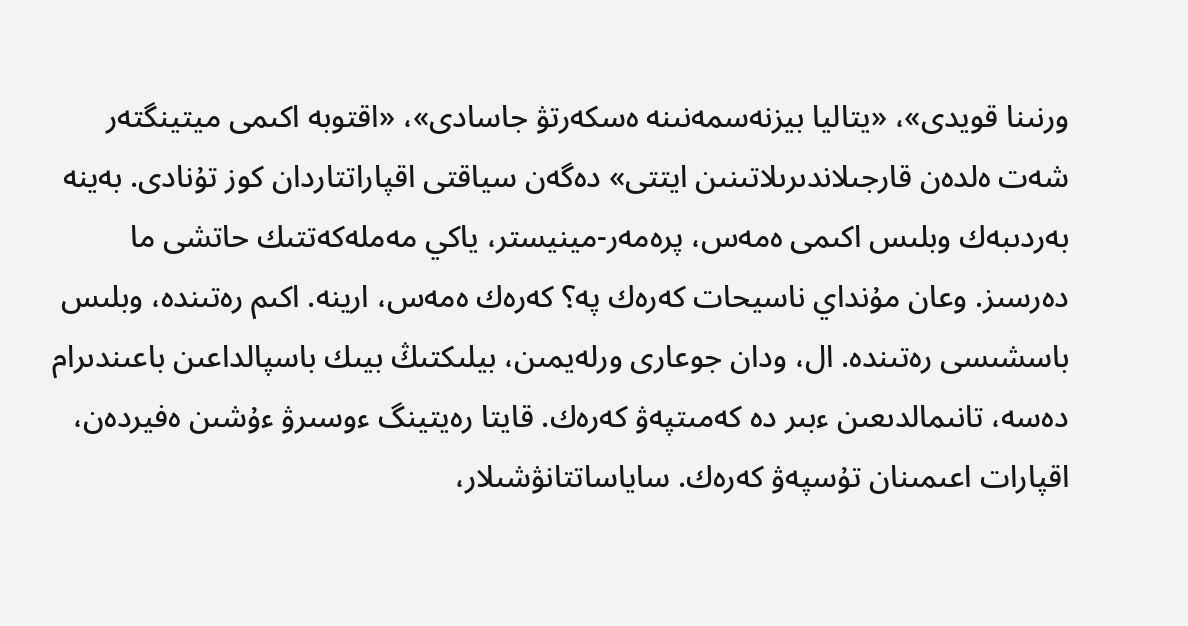ورنىنا قويدى»، «يتاليا بيزنەسمەنىنە ەسكەرتۋ جاسادى»، «اقتوبە اكىمى ميتينگتەر شەت ەلدەن قارجىلاندىرىلاتىنىن ايتتى» دەگەن سياقتى اقپاراتتاردان كوز تۇنادى. بەينە بەردىبەك وبلىس اكىمى ەمەس، پرەمەر-مينيستر، ياكي مەملەكەتتىك حاتشى ما دەرسىز. وعان مۇنداي ناسيحات كەرەك پە؟ كەرەك ەمەس، ارينە. اكىم رەتىندە، وبلىس باسشىسى رەتىندە. ال، ودان جوعارى ورلەيمىن، بيلىكتىڭ بيىك باسپالداعىن باعىندىرام دەسە، تانىمالدىعىن ءبىر دە كەمىتپەۋ كەرەك. قايتا رەيتينگ ءوسىرۋ ءۇشىن ەفيردەن، اقپارات اعىمىنان تۇسپەۋ كەرەك. ساياساتتانۋشىلار،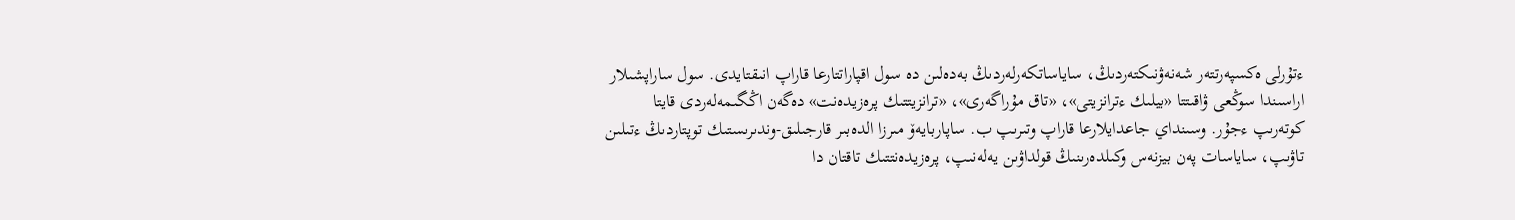ءتۇرلى ەكسپەرتتەر شەنەۋنىكتەردىڭ، ساياساتكەرلەردىڭ بەدەلىن دە سول اقپاراتتارعا قاراپ انىقتايدى. سول ساراپشىلار اراسىندا سوڭعى ۋاقىتتا «بيلىك ءترانزيتى»، «تاق مۇراگەرى»، «ترانزيتتىك پرەزيدەنت» دەگەن اڭگىمەلەردى قايتا كوتەرىپ ءجۇر. وسىنداي جاعدايلارعا قاراپ وتىرىپ ب. ساپاربايەۆ مىرزا الدەبىر قارجىلىق-وندىرىستىك توپتاردىڭ ءتىلىن تاۋىپ، ساياسات پەن بيزنەس وكىلدەرىنىڭ قولداۋىن يەلەنىپ، پرەزيدەنتتىك تاقتان دا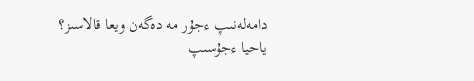دامەلەنىپ ءجۇر مە دەگەن ويعا قالاسىز؟
ياحيا ءجۇسىپ